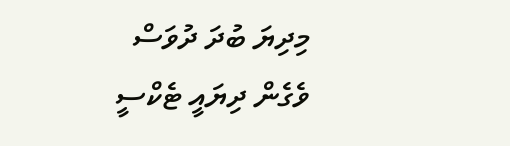މިދިޔަ ބުދަ ދުވަސް ވެގެން ދިޔައީ ޓެކްސީ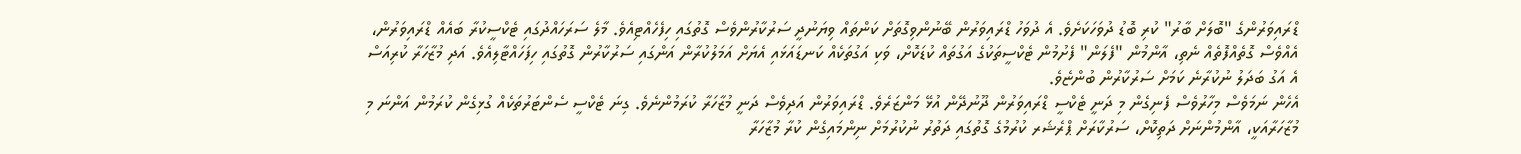ޑްރައިވަރުންގެ "ބޮލަށް ބާރު" ކުރި ބޮޑު ދުވަހަކަށެވެ. އެ ދުވަހު ޑްރައިވަރުން ބޭނުންވިގޮތަށް ކަންތައް ވިޔަނުދީ ސަރުކާރުންވެސް ގޮތުގައި ހިފެހެއްޓިއެވެ. މާލެ ސަރަހައްދުގައި ޓެކްސީކުރާ ބައެއް ޑްރައިވަރުން، އެއްވެސް ގޮތެއްފޮތެއް ނެތި، އާންމުން "ފެލަން" ފެށުމުން ޓެކްސީތަކުގެ އަގުތައް ކުޑަކޮށް، ވަކި އަގުތަކެއް ކަނޑައަޅައި އެޔަށް އަމަލުކުރާން އަންގައި ސަރުކާރުން ގޮތުގައި ހިފަހައްޓާލިއެވެ. އަދި މުޒާހަރާ ކުރިއަސް އެ އަގު ބަދަލު ނުކުރާނެ ކަމަށް ސަރުކާރުން ބުންޏެވެ.
އެހެން ނަމަވެސް މިހާރުވެސް ފެނިގެން މި ދަނީ ޓެކްސީ ޑްރައިވަރުން ދޫނުދޭން އުޅޭ މަންޒަރެވެ. ޑްރައިވަރުން އަދިވެސް ދަނީ މުޒާހަރާ ކުރަމުންނެވެ. ގިނަ ޓެކްސީ ސެންޓަރުތަކެއް ގުޅިގެން ކުރަމުން އަންނަ މި މުޒާހަރާއަކީ، އާންމުންނަށް ދަތިކޮށް، ސަރުކާރަށް ޕްރެޝަރ ކުރުމުގެ ގޮތުގައި ދަތުރު ނުކުރުމަށް ނިންމައިގެން ކުރާ މުޒާހަރާ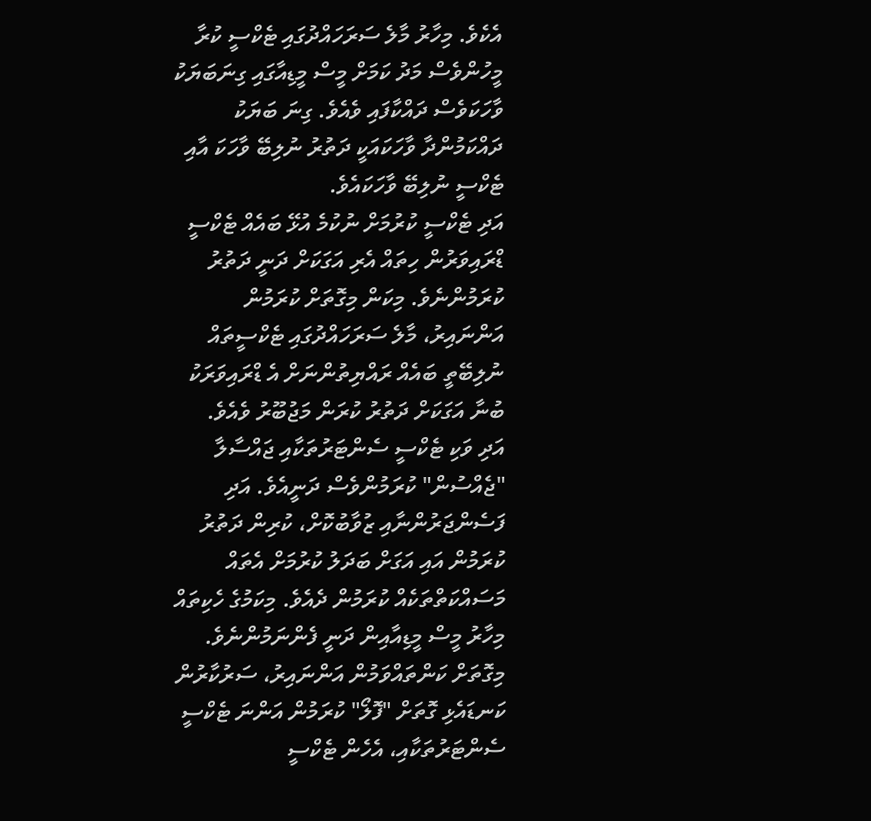އެކެވެ. މިހާރު މާލެ ސަރަހައްދުގައި ޓެކްސީ ކުރާ މީހުންވެސް މަދު ކަމަށް މީސް މީޑިއާގައި ގިނަބަޔަކު ވާހަކަވެސް ދައްކާފައި ވެއެވެ. ގިނަ ބަޔަކު ދައްކަމުންދާ ވާހަކައަކީ ދަތުރު ނުލިބޭ ވާހަކަ އާއި ޓެކްސީ ނުލިބޭ ވާހަކައެވެ.
އަދި ޓެކްސީ ކުރުމަށް ނުކުމެ އުޅޭ ބައެއް ޓެކްސީ ޑްރައިވަރުން ހިތައް އެރި އަގަކަށް ދަނީ ދަތުރު ކުރަމުންނެވެ. މިކަން މިގޮތަށް ކުރަމުން އަންނައިރު، މާލެ ސަރަހައްދުގައި ޓެކްސީތައް ނުލިބޭތީ ބައެއް ރައްޔިތުންނަށް އެ ޑްރައިވަރަކު ބުނާ އަގަކަށް ދަތުރު ކުރަން މަޖުބޫރު ވެއެވެ.
އަދި ވަކި ޓެކްސީ ސެންޓަރުތަކާއި ޖައްސާލާ "ޖެއްސުން" ކުރަމުންވެސް ދަނީއެވެ. އަދި ފަސެންޖަރުންނާއި ޒުވާބުކޮށް، ކުރިން ދަތުރު ކުރަމުން އައި އަގަށް ބަދަލު ކުރުމަށް އެތައް މަސައްކަތްތަކެއް ކުރަމުން ދެއެވެ. މިކަމުގެ ހެކިތައް މިހާރު މީސް މީޑިއާއިން ދަނީ ފެންނަމުންނެވެ.
މިގޮތަށް ކަންތައްވަމުން އަންނައިރު، ސަރުކާރުން ކަނޑައެޅި ގޮތަށް "ފޮލޯ" ކުރަމުން އަންނަ ޓެކްސީ ސެންޓަރުތަކާއި، އެހެން ޓެކްސީ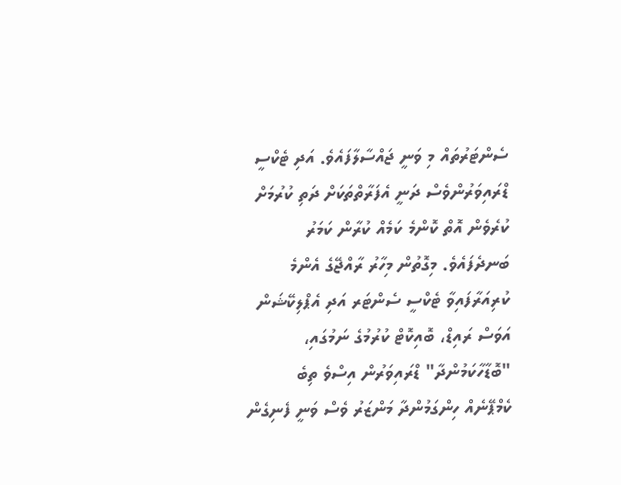ސެންޓަރުތައް މި ވަނީ ޖައްސާލާފައެވެ. އަދި ޓެކްސީ ޑްރައިވަރުންވެސް ދަނީ އެފަރާތްތަކަށް ދަތި ކުރުމަށް ކުރެވެން އޮތް ކޮންމެ ކަމެއް ކުރާން ކަމަރު ބަނދެފައެވެ. މިގޮތުން މިހާރު ރާއްޖޭގެ އެންމެ ކުރިއަރާފައިވާ ޓެކްސީ ސެންޓަރ އަދި އެޕްލިކޭޝަން އަވަސް ރައިޑް، ބޮއިކޮޓް ކުރުމުގެ ނަމުގައި، "ބޮޑާހާކަމުންދާ" ޑްރައިވަރުން އިސްވެ ތިބެ ކެމްޕޭނެއް ހިންގަމުންދާ މަންޒަރު ވެސް ވަނީ ފެނިގެން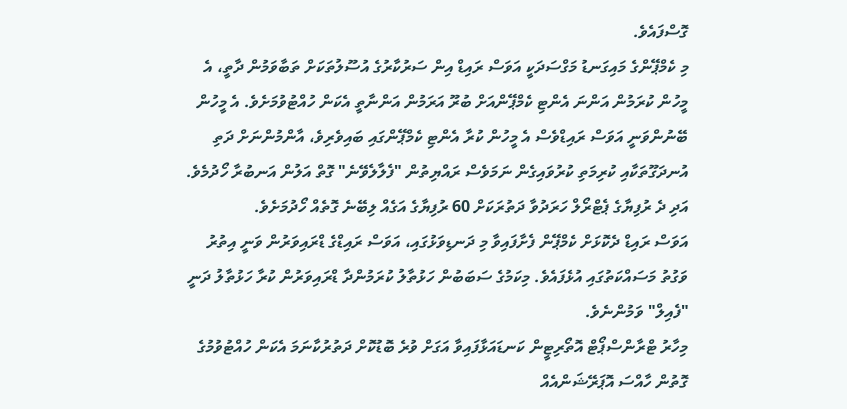ގޮސްފައެވެ.
މި ކެމްޕޭންގެ މައިގަނޑު މަގްސަދަކީ އަވަސް ރައިޑް އިން ސަރުކާރުގެ އުސޫލުތަކަށް ތަބާވަމުން ދާތީ، އެ މީހުން ކުރަމުން އަންނަ އެންޓި ކެމްޕޭންއަށް ބުރޫ އަރަމުން އަންނާތީ އެކަން ހުއްޓުވުމަށެވެ. އެ މީހުން ބޭނުންވަނީ އަވަސް ރައިޑްވެސް އެ މީހުން ކުރާ އެންޓި ކެމްޕޭންގައި ބައިވެރިވެ، އާންމުންނަށް ދަތި އުނދަގޫތަކާއި ކުރިމަތި ކުރުވައިގެން ނަމަވެސް ރައްޔިތުން "ފެލާލެވޭނެ" ގޮތް އަލުން އަނބުރާ ހޯދުމެވެ. އަދި ދެ ރުފިޔާގެ ޕެޓްރޯލް ހަރަދުވާ ދަތުރަކަށް 60 ރުފިޔާގެ އަގެއް ލިބޭނެ ގޮތެއް ހޯދުމަށެވެ.
އަވަސް ރައިޑް ދެކޮޅަށް ކެމްޕޭން ފެށާފައިވާ މި ދަނޑިވަޅުގައި، އަވަސް ރައިޑްގެ ޑްރައިވަރުން ވަނީ އިތުރު ވަގުތު މަސައްކަތުގައި އުޅެފައެވެ. މިކަމުގެ ސަބަބުން ހަޅުތާލު ކުރަމުންދާ ޑްރައިވަރުން ކުރާ ހަޅުތާލު ދަނީ "ފެއިލް" ވަމުންނެވެ.
މިހާރު ޓްރާންސްޕޯޓް އޮތޯރިޓީން ކަނޑައަޅާފައިވާ އަގަށް ވުރެ ބޮޑުކޮށް ދަތުރުކާނަމަ އެކަން ހުއްޓުވުމުގެ ގޮތުން ހާއްސަ އޮޕަރޭޝަންއެއް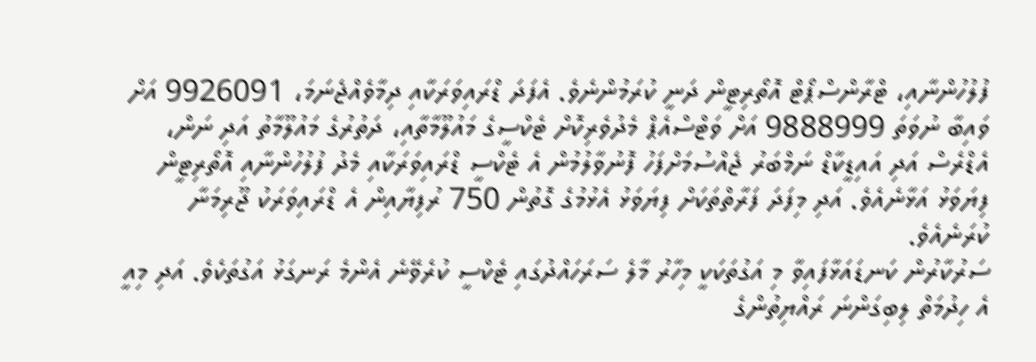ފުލުހުންނާއި، ޓްރާންސްޕޯޓް އޮތޯރިޓީން ދަނީ ކުރަމުންނެވެ. އެފަދަ ޑްރައިވަރަކާއި ދިމާވެއްޖެނަމަ، 9926091 އަށް ވައިބާ ނުވަތަ 9888999 އަށް ވަޓްސްއެޕް މެދުވެރިކޮށް ޓެކްސީގެ މައުލޫމާތާއި، ދަތުރުގެ މައުލޫމާތު އަދި ނަން، އެޑްރެސް އަދި އައިޑީކާޑް ނަމްބަރު ޖެއްސުމަށްފަހު ފޮނުވާލުމުން އެ ޓެކްސީ ޑްރައިވަރަކާއި މެދު ފުލުހުންނާއި އޮތޯރިޓީން ފިޔަވަޅު އަޅާނެއެވެ. އަދި މިފަދަ ފަރާތްތަކަށް ފިޔަވަޅު އެޅުމުގެ ގޮތުން 750 ރުފިޔާއިން އެ ޑްރައިވަރަކު ޖޫރިމަނާ ކުރަނެއެވެ.
ސަރުކާރުން ކަނޑައަޅާފައިވާ މި އަގުތަކަކީ މިހާރު މާލެ ސަރަހައްދުގައި ޓެކްސީ ކުރެވޭނެ އެންމެ ރަނގަޅު އަގުތަކެވެ. އަދި މިއީ އެ ހިދުމަތް ލިބިގަންނަ ރައްޔިތުންގެ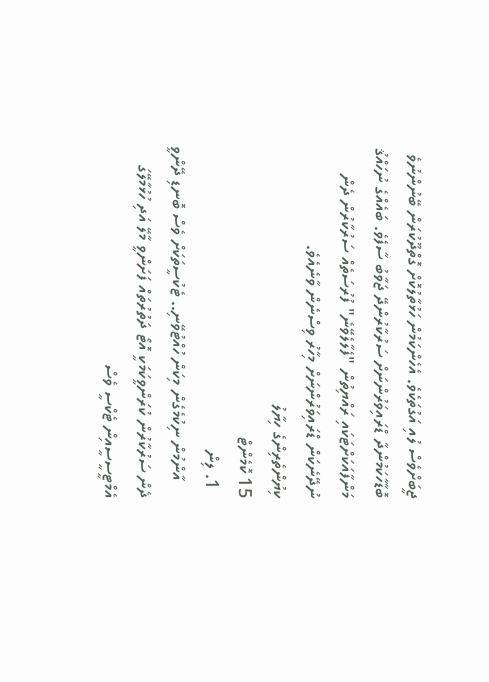ޖީބަށްވެސް ލުއި އަގުތަކެވެ. އެހެންކަމުން ހަޅުތާލުކޮށް ގޮތްދޫކުރަން ބޭނުންނުވެ ބޮޑާހާކަމުންދާ ޑްރައިވަރުންނަށް ސަރުކާރުންދޭ ޖަވާބު ސާފެވެ. ބައެއްގެ ނުހައްޤު މަންފާއަކަށްޓަކައި ރައްޔިތުން "ފެލާލެވޭނެ" ފުރުސަތެއް ސަރުކާރުން ދެން ނުދޭނެކަން ޑްރައިވަރުންނަށް މިހާރު ވިސްނެން ވާނެއެވެ.
ކިޔުންތެރިންގެ ހިޔާލު
15 ކޮމެންޓް
  1. ލިން
    އާންމުން ނިކުމެގެން މިކަން ހުއްޓުވޭނި.. ޓެކުސީތަކަށް ވެސް ބޮނޑި ދޭންވީ ދެން ސަރުކާރުން ކުރަންވީކަމަކީ އޮޓޯ ދަތުރުތައް ފަށަންވީ މާލޭ އަދި ހުޅުމާލޭގަ އެމްޓީސީސީއިން ޓެކްސީ ވެސް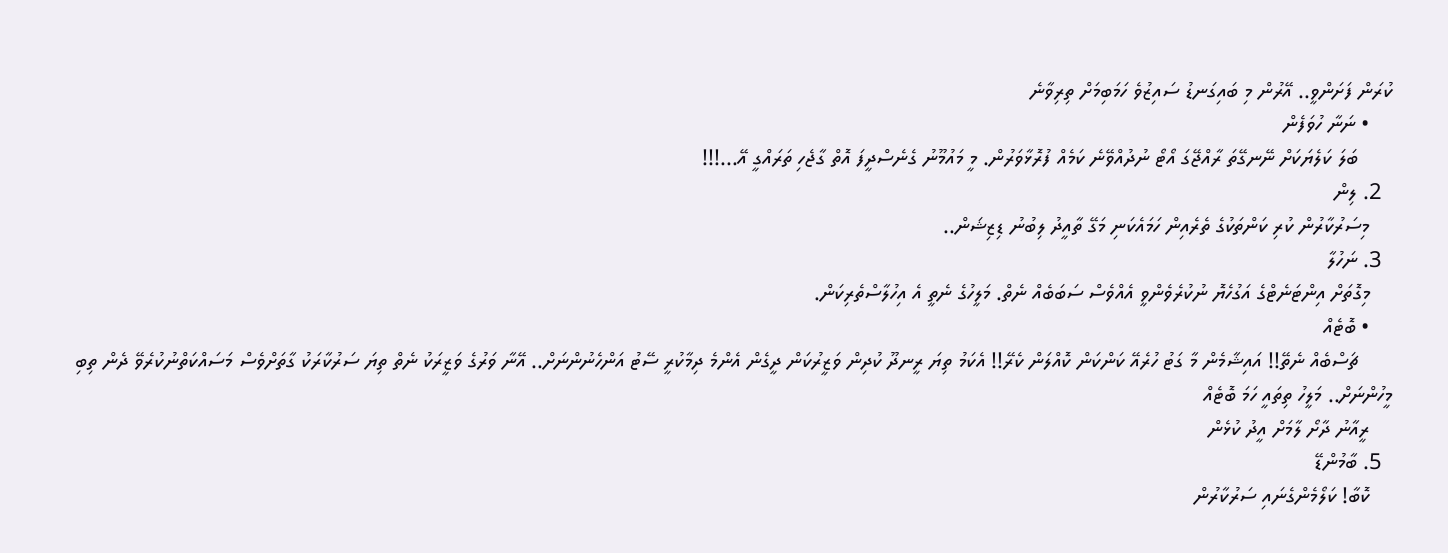ކުރަން ފަށަންވީ.. އޭރުން މި ބައިގަނޑު ސައިޒުވެ ހަމަބިމަށް ތިރިވާނެ
    • ނަނާ ހުވަފެން
      ބަލަ ކަލެޔަކަށް ނޭނގޭތަ ރާއްޖޭގަ އޯޓޯ ނުދުއްވޭނެ ކަމެއް ފުރޮޅާވަރުން. މީ މައުމޫނު ގެނެސްދީފަ އޮތް ގާޖެހި ތަރައްގީ އޭ...!!!
  2. ލިން
    މިސަރުކާރުން ކުރި ކަންތަކުގެ ތެރެއިން ހަމައެކަނި މަގޭ ތާއީދު ލިބުނު ޑިޒިޝަން..
  3. ނަހުލާ
    މިގޮތަށް އިންޓަނެޓްގެ އަގުހެޔޮ ނުކުރެވެންވީ އެއްވެސް ސަބަބެއް ނެތް. މަލީހުގެ ނެތީ އެ އިހުލާސްތެރިކަން.
    • ބޮޓެއް
      ޗަސްބެއް ނެތޭ!! އައިޝާމެން މާ ގަޓު ހުރެއޭ ކަންކަން ކޮއްލަން ކެރޭ!! އެކަމު ތިޔަ ރީނދޫ ކުދިން ވަޒީރުކަން ދީގެން އެންމެ ދިމާކުރީ ސޭޓު އަންހެނުންނަށް.. އޭނާ ވަރުގެ ވަޒީރަކު ނެތް ތިޔަ ސަރުކާރަކު ގާތަށްވެސް މަސައްކަތްނުކުރެވޭ ދެން ތިބި މީހުންނަށް.. މަލީހު ތިތައީ ހަމަ ބޮޓެއް
    ރީއާނު ދާށޯ ލާމަށް އީދު ކުޅެން
  5. ބާމުންޑޭ
    ކޮބާ! ކަލޯމެންގެނައި ސަރުކާރުން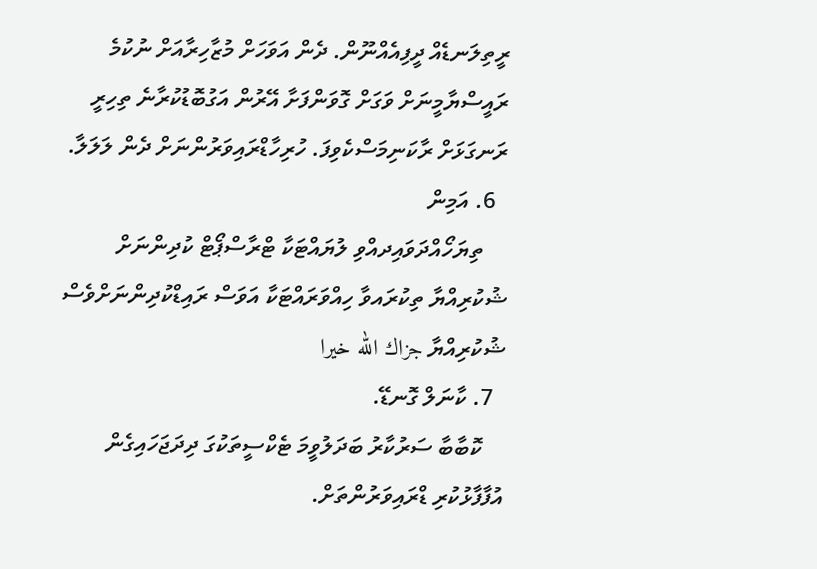ރީތިލަނޑެއް ދީފިއެއްނޫން. ދެން އަވަހަށް މުޒާހިރާއަށް ނުކުމެ ރައީސްޔާމީނަށް ވަގަށް ގޮވަންފަށާ އޭރުން އަގުބޮޑުކުރާނެ ތިހިރީ ރަނގަޅަށް ރާކަނިމަސްކެވިފަ. ހުރިހާޑްރައިވަރުންނަށް ދެން ލަލަލާ.
  6. އަމިން
    ތިޔަހޯއްދަވައިދއްވި ލުޔައްޓަކާ ޓްރާސްޕޯޓް ކުދިންނަށް ޝުކުރިއްޔާ ތިކުރައވާ ހިއްވަރައްޓަކާ އަވަސް ރައިޑްކުދިންނަށްވެސް ޝުކުރިއްޔާ جزاك الله خيرا
  7. ކާނަލް ގޮނޑޭ.
    ކޮބާބާ ސަރުކާރު ބަދަލުވީމަ ޓެކްސީތަކުގަ ދިދަޖަހައިގެން އުފާފާޅުކުރި ޑްރައިވަރުންތަށް.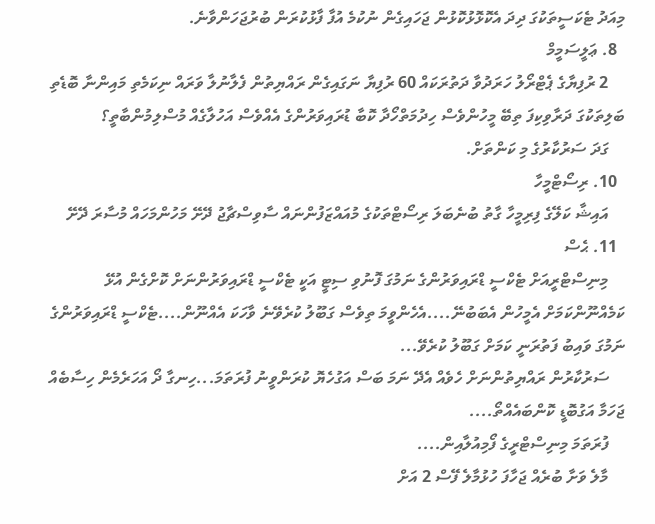މިއަދު ޓެކަސީތަކުގަ ދިދަ އެކޮޅޮޅުކޮޅުން ޖަހައިގެން ނުކުމެ އުފާ ފާޅުކުރަން ބުރުޖަހަންވާނެ.
  8. ޢަލީސަމީމް
    2 ރުފިޔާގެ ޕެޓްރޯލު ހަރަދުވާ ދަތުރަކައް 60 ރުފިޔާ ނަގައިގެން ރައްޔިތުން ފެލާނުލާ ވަރައް ނިކަމެތި މައިންނާ ބޮޑެތި ބަލިތަކުގަ ދަރާވިކިފަ ތިބޭ މީހުންވެސް ހިދުމަތްހޯދާ ކޮބާ ޑުރައިވަރުންގެ އެއްވެސް އަހުލާގެއް މުސްލިމުންބާތީ؟
    ގަދަ ސަރުކާރުގެ މި ކަންތަށް.
  10. ރިސޯޓްމީހާ
    އައިޝާ ކަލޭގެ ފިރިމީހާ ގާތު ބުނެބަލަ ރިސޯޓްތަކުގެ މުއައްޒަފުންނައް ސާވިސްޗާޖު ދޭށޭ މަހުންމަހައް މުސާރަ ދޭށޭ
  11. ޙެސް
    މިނިސްޓްރީއަށް ޓެކްސީ ޑްރައިވަރުންގެ ނަމުގަ ފޮނުވި ސިޓީ އަކީ ޓެކްސީ ޑްރައިވަރުންނަށް ކޮށްގެން އުޅޭ ކަމެއްނޫންކަމަށް އެމީހުން އެބަބުނޭ....އެހެންވީމަ ތިވެސް ގަބޫލު ކުރެވޭނެ ވާހަކަ އެއްނޫން....ޓެކްސީ ޑްރައިވަރުންގެ ނަމުގަ ވައިބު ފަތުރަނީ ކަމަށް ގަބޫލު ކުރެވޭ...
    ސަރުކާރުން ރައްޔިތުންނަށް ހެވެއް އެދޭ ނަމަ ބަސް އަގުހެޔޮ ކުރަންވީނު ފުރަތަމަ...ހިނގާ ދޯ އަހަރެމެން ހިސާބެއް ޖަހަމާ އަގުބޮޑީ ކޮންބައެއްތޯ....
    ފުރަތަމަ މިނިސްޓްރީގެ ފޯމިއުލާއިން....
    މާލެ ވަށާ ބުރެއް ޖަހާފަ ހުޅުމާލެ ފޭސް 2 އަށް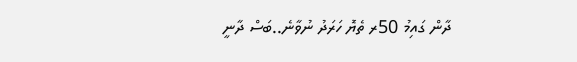ދާން ގައިމު 50ރ ތެޔޮ ހަރަދު ނުވާނެ..ބަސް ދާނީ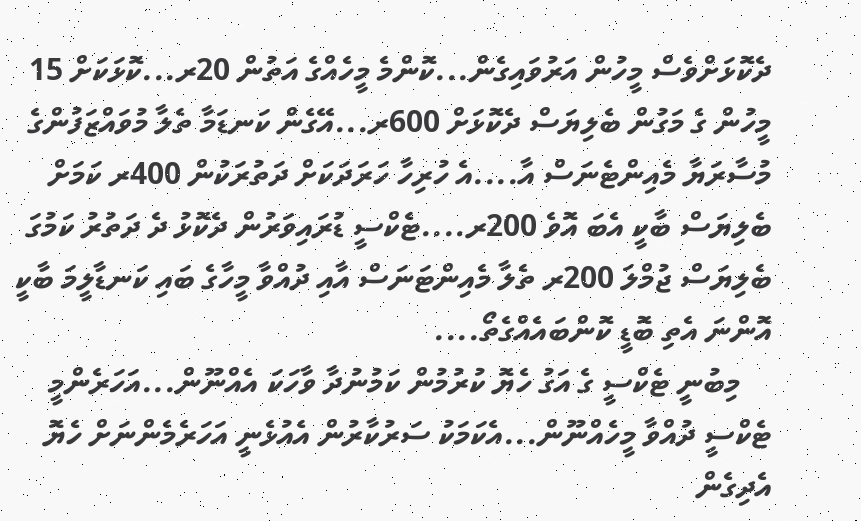ދެކޮޅަށްވެސް މީހުން އަރުވައިގެން...ކޮންމެ މީހެއްގެ އަތުން 20ރ...ކޮޅަކަށް 15 މީހުން ގެ މަގުން ބެލިޔަސް ދެކޮޅަށް 600ރ...އޭގެން ކަނޑަމާ ތެލާ މުވައްޒަފުންގެ މުސާރަޔާ މެއިންޓެނަސް އާ....އެ ހުރިހާ ހަރަދަކަށް ދަތުރަކުން 400ރ ކަމަށް ބެލިޔަސް ބާކީ އެބަ އޮވެ 200ރ....ޓެކްސީ ޑުރައިވަރުން ދެކޮޅު ދެ ދަތުރު ކަމުގަ ބެލިޔަސް ޖުމްލަ 200ރ ތެލާ މެއިންޓަނަސް އާއި ދުއްވާ މީހާގެ ބައި ކަނޑާލީމަ ބާކީ އޮންނަ އެތި ބޮޑީ ކޮންބައެއްގެތޯ....
    މިބުނީ ޓެކްސީ ގެ އަގު ހެޔޮ ކުރުމުން ކަމުނުދާ ވާހަކަ އެއްނޫން...އަހަރެންމީ ޓެކްސީ ދުއްވާ މީހެއްނޫން...އެކަމަކު ސަރުކާރުން އެއުޅެނީ އަހަރެމެންނަށް ހެޔޮ އެދިގެން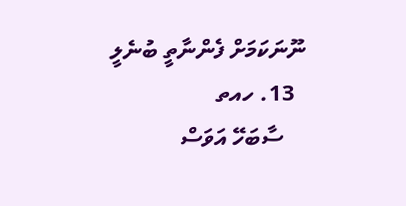ނޫނަކަމަށް ފެންނާތީ ބުނެލީ
  13. ހއތ
    ސާބަހޭ އަވަސް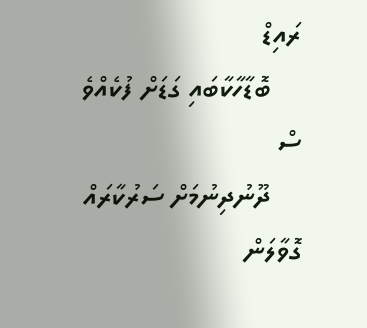ރައިޑް
    ބޮޑާހާކާބައި ގަޑަށް ފުކެއްވެ ސް
    ދޫނުދިނުމަށް ސަރުކާރައް ގޮވާލަން